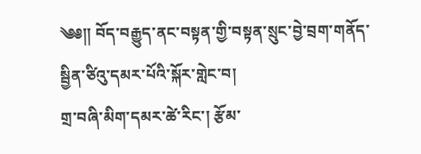༄༅།། བོད་བརྒྱུད་ནང་བསྟན་གྱི་བསྟན་སྲུང་བྱེ་བྲག་གནོད་སྦྱིན་ཙིའུ་དམར་པོའི་སྐོར་གླེང་བ།
གྲ་བཞི་མིག་དམར་ཚེ་རིང་། རྩོམ་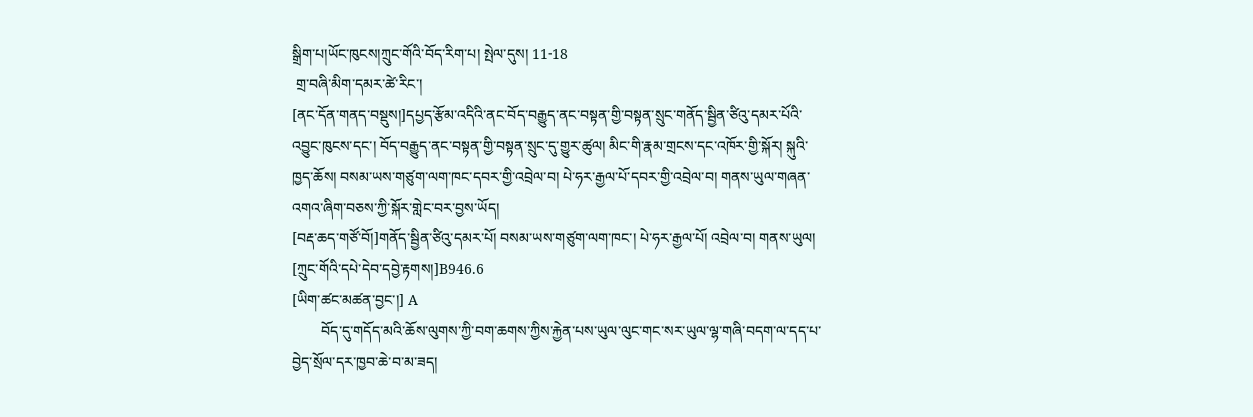སྒྲིག་པ།ཡོང་ཁུངས།ཀྲུང་གོའི་བོད་རིག་པ། སྤེལ་དུས། 11-18
 གྲ་བཞི་མིག་དམར་ཚེ་རིང་།
[ནང་དོན་གནད་བསྡུས།]དཔྱད་རྩོམ་འདིའི་ནང་བོད་བརྒྱུད་ནང་བསྟན་གྱི་བསྟན་སྲུང་གནོད་སྦྱིན་ཙིའུ་དམར་པོའི་འབྱུང་ཁུངས་དང་། བོད་བརྒྱུད་ནང་བསྟན་གྱི་བསྟན་སྲུང་དུ་གྱུར་ཚུལ། མིང་གི་རྣམ་གྲངས་དང་འཁོར་གྱི་སྐོར། སྐུའི་ཁྱད་ཆོས། བསམ་ཡས་གཙུག་ལག་ཁང་དབར་གྱི་འབྲེལ་བ། པེ་ཧར་རྒྱལ་པོ་དབར་གྱི་འབྲེལ་བ། གནས་ཡུལ་གཞན་འགའ་ཞིག་བཅས་ཀྱི་སྐོར་གླེང་བར་བྱས་ཡོད།
[བརྡ་ཆད་གཙོ་བོ།]གནོད་སྦྱིན་ཙིའུ་དམར་པོ། བསམ་ཡས་གཙུག་ལག་ཁང་། པེ་ཧར་རྒྱལ་པོ། འབྲེལ་བ། གནས་ཡུལ།
[ཀྲུང་གོའི་དཔེ་དེབ་དབྱེ་རྟགས།]B946.6
[ཡིག་ཚང་མཚན་བྱང་།] A
        བོད་དུ་གདོད་མའི་ཆོས་ལུགས་ཀྱི་བག་ཆགས་ཀྱིས་རྐྱེན་པས་ཡུལ་ལུང་གང་སར་ཡུལ་ལྷ་གཞི་བདག་ལ་དད་པ་བྱེད་སྲོལ་དར་ཁྱབ་ཆེ་བ་མ་ཟད།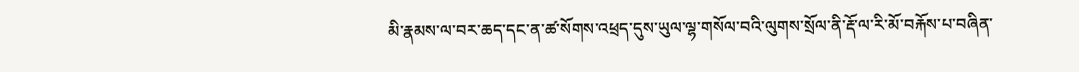མི་རྣམས་ལ་བར་ཆད་དང་ན་ཚ་སོགས་འཕྲད་དུས་ཡུལ་ལྷ་གསོལ་བའི་ལུགས་སྲོལ་ནི་རྡོ་ལ་རི་མོ་བརྐོས་པ་བཞིན་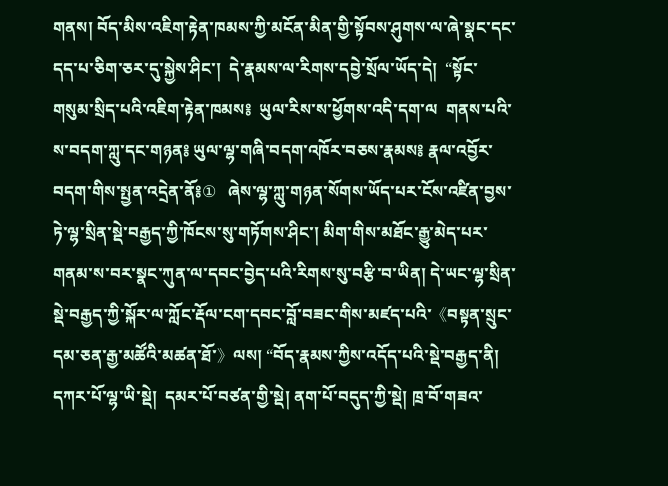གནས། བོད་མིས་འཇིག་རྟེན་ཁམས་ཀྱི་མངོན་མིན་གྱི་སྟོབས་ཤུགས་ལ་ཞེ་སྣང་དང་དད་པ་ཅིག་ཅར་དུ་སྐྱེས་ཤིང་།  དེ་རྣམས་ལ་རིགས་དབྱེ་སྲོལ་ཡོད་དེ།  “སྟོང་གསུམ་སྲིད་པའི་འཇིག་རྟེན་ཁམས༔  ཡུལ་རིས་ས་ཕྱོགས་འདི་དག་ལ  གནས་པའི་ས་བདག་ཀླུ་དང་གཉན༔ ཡུལ་ལྷ་གཞི་བདག་འཁོར་བཅས་རྣམས༔ རྣལ་འབྱོར་བདག་གིས་སྤྱན་འདྲེན་ནོ༔①   ཞེས་ལྷ་ཀླུ་གཉན་སོགས་ཡོད་པར་ངོས་འཛིན་བྱས་ཏེ་ལྷ་སྲིན་སྡེ་བརྒྱད་ཀྱི་ཁོངས་སུ་གཏོགས་ཤིང་། མིག་གིས་མཐོང་རྒྱུ་མེད་པར་གནམ་ས་བར་སྣང་ཀུན་ལ་དབང་བྱེད་པའི་རིགས་སུ་བརྩི་བ་ཡིན། དེ་ཡང་ལྷ་སྲིན་སྡེ་བརྒྱད་ཀྱི་སྐོར་ལ་ཀློང་རྡོལ་ངག་དབང་བློ་བཟང་གིས་མཛད་པའི་《བསྟན་སྲུང་དམ་ཅན་རྒྱ་མཚོའི་མཚན་ཐོ་》ལས། “བོད་རྣམས་ཀྱིས་འདོད་པའི་སྡེ་བརྒྱད་ནི།  དཀར་པོ་ལྷ་ཡི་སྡེ།  དམར་པོ་བཙན་གྱི་སྡེ། ནག་པོ་བདུད་ཀྱི་སྡེ། ཁྲ་བོ་གཟའ་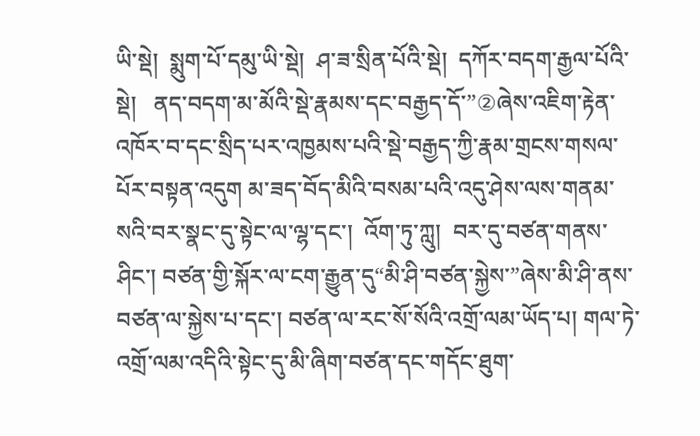ཡི་སྡེ།  སྨུག་པོ་དམུ་ཡི་སྡེ།  ཤ་ཟ་སྲིན་པོའི་སྡེ།  དཀོར་བདག་རྒྱལ་པོའི་སྡེ།   ནད་བདག་མ་མོའི་སྡེ་རྣམས་དང་བརྒྱད་དོ་”②ཞེས་འཇིག་རྟེན་འཁོར་བ་དང་སྲིད་པར་འཁྱམས་པའི་སྡེ་བརྒྱད་ཀྱི་རྣམ་གྲངས་གསལ་པོར་བསྟན་འདུག མ་ཟད་བོད་མིའི་བསམ་པའི་འདུ་ཤེས་ལས་གནམ་སའི་བར་སྣང་དུ་སྟེང་ལ་ལྷ་དང་།  འོག་ཏུ་ཀླུ།  བར་དུ་བཙན་གནས་ཤིང་། བཙན་གྱི་སྐོར་ལ་ངག་རྒྱུན་དུ“མི་ཤི་བཙན་སྐྱེས་”ཞེས་མི་ཤི་ནས་བཙན་ལ་སྐྱེས་པ་དང་། བཙན་ལ་རང་སོ་སོའི་འགྲོ་ལམ་ཡོད་པ། གལ་ཏེ་འགྲོ་ལམ་འདིའི་སྟེང་དུ་མི་ཞིག་བཙན་དང་གདོང་ཐུག་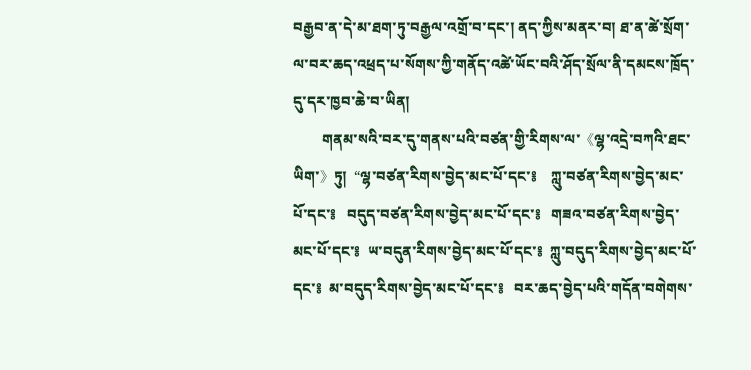བརྒྱབ་ན་དེ་མ་ཐག་ཏུ་བརྒྱལ་འགྲོ་བ་དང་། ནད་ཀྱིས་མནར་བ། ཐ་ན་ཚེ་སྲོག་ལ་བར་ཆད་འཕྲད་པ་སོགས་ཀྱི་གནོད་འཚེ་ཡོང་བའི་ཤོད་སྲོལ་ནི་དམངས་ཁྲོད་དུ་དར་ཁྱབ་ཆེ་བ་ཡིན།
        གནམ་སའི་བར་དུ་གནས་པའི་བཙན་གྱི་རིགས་ལ་《ལྷ་འདྲེ་བཀའི་ཐང་ཡིག་》ཏུ།  “ལྷ་བཙན་རིགས་བྱེད་མང་པོ་དང་༔    ཀླུ་བཙན་རིགས་བྱེད་མང་པོ་དང་༔   བདུད་བཙན་རིགས་བྱེད་མང་པོ་དང་༔   གཟའ་བཙན་རིགས་བྱེད་མང་པོ་དང་༔  ཡ་བདུན་རིགས་བྱེད་མང་པོ་དང་༔  ཀླུ་བདུད་རིགས་བྱེད་མང་པོ་དང་༔  མ་བདུད་རིགས་བྱེད་མང་པོ་དང་༔   བར་ཆད་བྱེད་པའི་གདོན་བགེགས་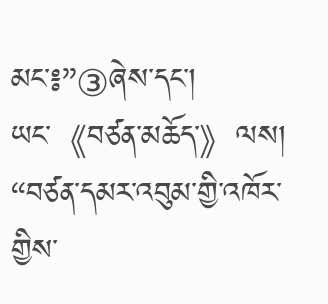མང་༔”③ཞེས་དང་།   ཡང་《བཙན་མཆོད་》ལས།  “བཙན་དམར་འབུམ་གྱི་འཁོར་གྱིས་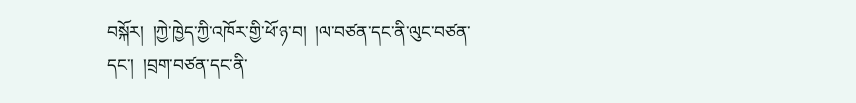བསྐོར།  །ཀྱེ་ཁྱེད་ཀྱི་འཁོར་གྱི་ཕོ་ཉ་བ།  །ལ་བཙན་དང་ནི་ལུང་བཙན་དང་།  །བྲག་བཙན་དང་ནི་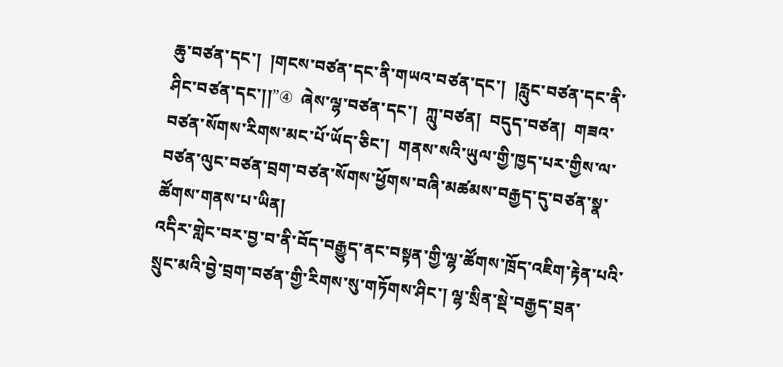ཆུ་བཙན་དང་།  །གངས་བཙན་དང་ནི་གཡའ་བཙན་དང་།  །རླུང་བཙན་དང་ནི་ཤིང་བཙན་དང་།།”④  ཞེས་ལྷ་བཙན་དང་།  ཀླུ་བཙན།  བདུད་བཙན།  གཟའ་བཙན་སོགས་རིགས་མང་པོ་ཡོད་ཅིང་།  གནས་སའི་ཡུལ་གྱི་ཁྱད་པར་གྱིས་ལ་བཙན་ལུང་བཙན་བྲག་བཙན་སོགས་ཕྱོགས་བཞི་མཚམས་བརྒྱད་དུ་བཙན་སྣ་ཚོགས་གནས་པ་ཡིན།
འདིར་གླེང་བར་བྱ་བ་ནི་བོད་བརྒྱུད་ནང་བསྟན་གྱི་ལྷ་ཚོགས་ཁྲོད་འཇིག་རྟེན་པའི་སྲུང་མའི་བྱེ་བྲག་བཙན་གྱི་རིགས་སུ་གཏོགས་ཤིང་། ལྷ་སྲིན་སྡེ་བརྒྱད་བྲན་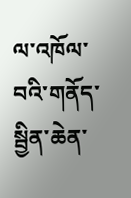ལ་འཁོལ་བའི་གནོད་སྦྱིན་ཆེན་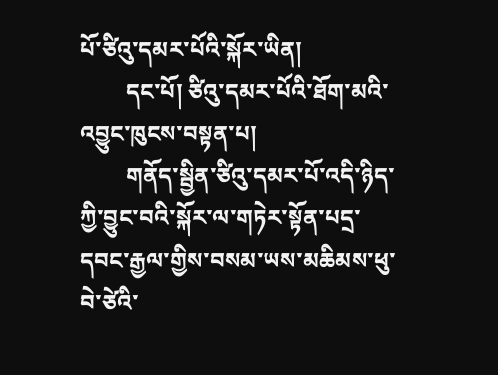པོ་ཙིའུ་དམར་པོའི་སྐོར་ཡིན།
        དང་པོ། ཙིའུ་དམར་པོའི་ཐོག་མའི་འབྱུང་ཁུངས་བསྟན་པ།
        གནོད་སྦྱིན་ཙིའུ་དམར་པོ་འདི་ཉིད་ཀྱི་བྱུང་བའི་སྐོར་ལ་གཏེར་སྟོན་པདྲ་དབང་རྒྱལ་གྱིས་བསམ་ཡས་མཆིམས་ཕུ་བེ་ཙེའི་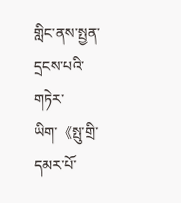གླིང་ནས་སྤྱན་དྲངས་པའི་གཏེར་ཡིག་《སྤུ་གྲི་དམར་པོ་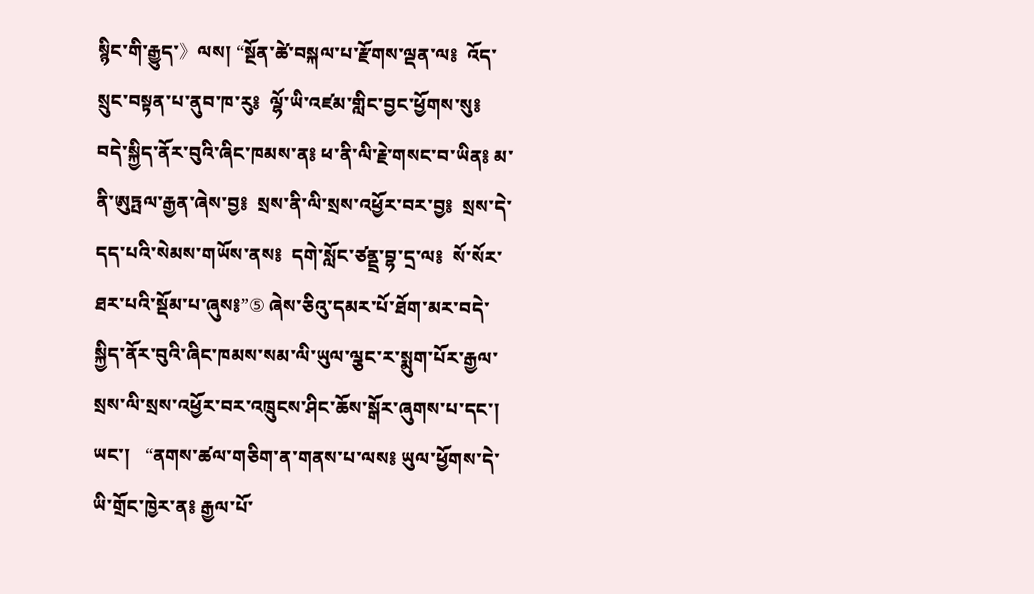སྙིང་གི་རྒྱུད་》ལས། “སྔོན་ཚེ་བསྐལ་པ་རྫོགས་ལྡན་ལ༔  འོད་སྲུང་བསྟན་པ་ནུབ་ཁ་རུ༔  ལྷོ་ཡི་འཛམ་གླིང་བྱང་ཕྱོགས་སུ༔    བདེ་སྐྱིད་ནོར་བུའི་ཞིང་ཁམས་ན༔ ཕ་ནི་ལི་རྗེ་གསང་བ་ཡིན༔ མ་ནི་ཨུཏྤལ་རྒྱན་ཞེས་བྱ༔  སྲས་ནི་ལི་སྲས་འཕྱོར་བར་བྱ༔  སྲས་དེ་དད་པའི་སེམས་གཡོས་ནས༔  དགེ་སློང་ཙནྡྲ་བྷ་དྲ་ལ༔  སོ་སོར་ཐར་པའི་སྡོམ་པ་ཞུས༔”⑤ ཞེས་ཅིའུ་དམར་པོ་ཐོག་མར་བདེ་སྐྱིད་ནོར་བུའི་ཞིང་ཁམས་སམ་ལི་ཡུལ་ལྕང་ར་སྨུག་པོར་རྒྱལ་སྲས་ལི་སྲས་འཕྱོར་བར་འཁྲུངས་ཤིང་ཆོས་སྒོར་ཞུགས་པ་དང་།   ཡང་།   “ནགས་ཚལ་གཅིག་ན་གནས་པ་ལས༔ ཡུལ་ཕྱོགས་དེ་ཡི་གྲོང་ཁྱེར་ན༔ རྒྱལ་པོ་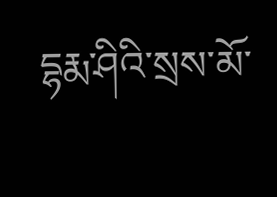དྷརྨ་ཤིའི་སྲས་མོ་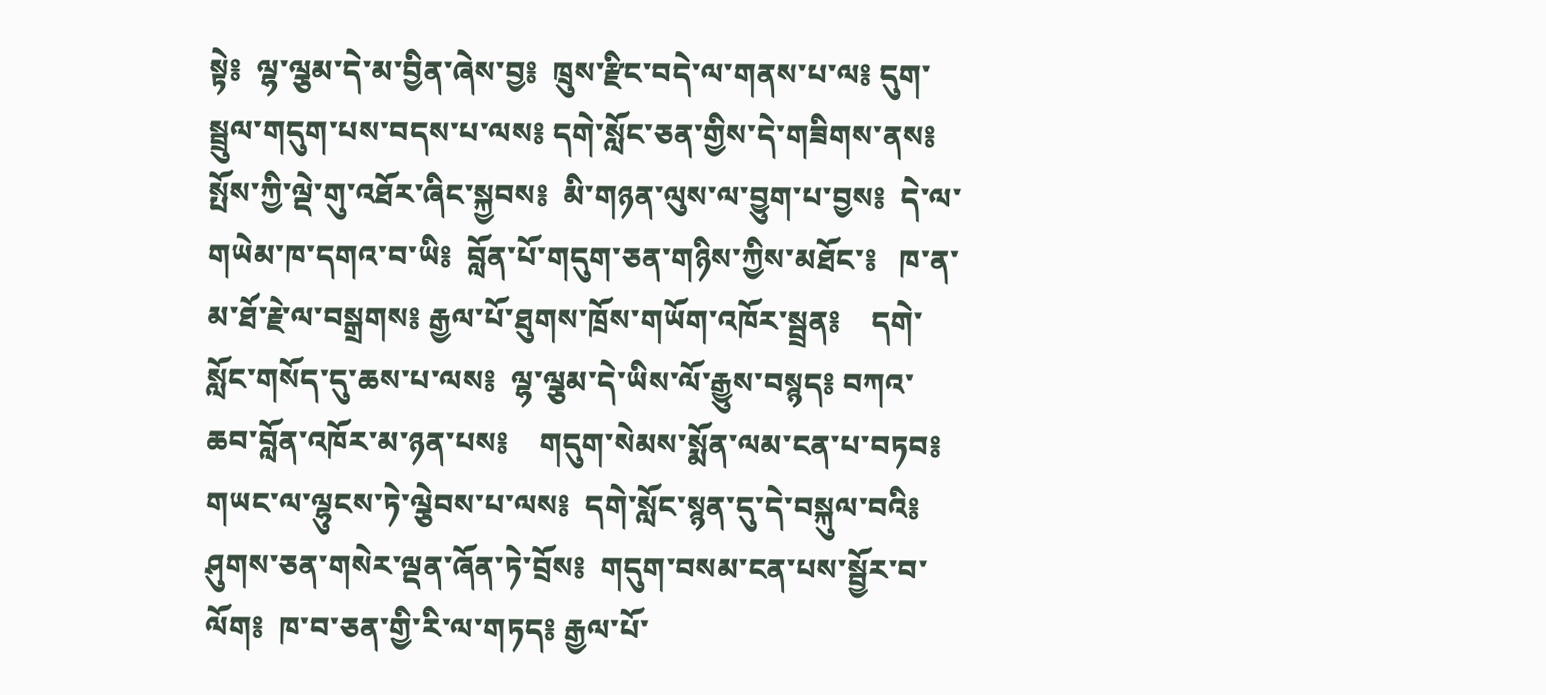སྟེ༔  ལྷ་ལྕམ་དེ་མ་བྱིན་ཞེས་བྱ༔  ཁྲུས་རྫིང་བདེ་ལ་གནས་པ་ལ༔ དུག་སྦྲུལ་གདུག་པས་བདས་པ་ལས༔ དགེ་སློང་ཅན་གྱིས་དེ་གཟིགས་ནས༔ སྤོས་ཀྱི་ལྡེ་གུ་འཐོར་ཞིང་སྐྱབས༔  མི་གཉན་ལུས་ལ་བྱུག་པ་བྱས༔  དེ་ལ་གཡེམ་ཁ་དགའ་བ་ཡི༔  བློན་པོ་གདུག་ཅན་གཉིས་ཀྱིས་མཐོང་༔   ཁ་ན་མ་ཐོ་རྗེ་ལ་བསྒྲགས༔ རྒྱལ་པོ་ཐུགས་ཁྲོས་གཡོག་འཁོར་སྦྲན༔    དགེ་སློང་གསོད་དུ་ཆས་པ་ལས༔  ལྷ་ལྕམ་དེ་ཡིས་ལོ་རྒྱུས་བསྙད༔ བཀའ་ཆབ་བློན་འཁོར་མ་ཉན་པས༔    གདུག་སེམས་སྨོན་ལམ་ངན་པ་བཏབ༔  གཡང་ལ་ལྷུངས་ཏེ་ལྕེབས་པ་ལས༔  དགེ་སློང་སྙན་དུ་དེ་བསྐུལ་བའི༔  ཤུགས་ཅན་གསེར་ལྡན་ཞོན་ཏེ་བྲོས༔  གདུག་བསམ་ངན་པས་སྦྱོར་བ་ལོག༔  ཁ་བ་ཅན་གྱི་རི་ལ་གཏད༔ རྒྱལ་པོ་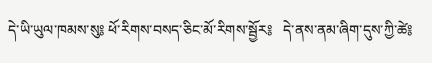དེ་ཡི་ཡུལ་ཁམས་སུ༔ ཕོ་རིགས་བསད་ཅིང་མོ་རིགས་སྦྱོར༔   དེ་ནས་ནམ་ཞིག་དུས་ཀྱི་ཚེ༔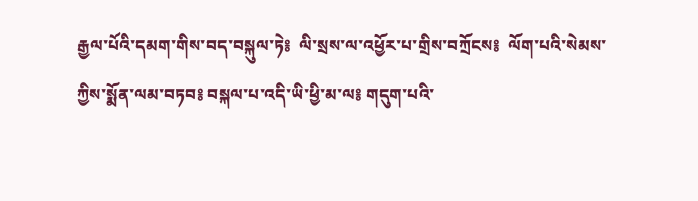རྒྱལ་པོའི་དམག་གིས་བད་བསྐུལ་ཏེ༔  ལི་སྲས་ལ་འཕྱོར་པ་གྲིས་བཀྲོངས༔  ལོག་པའི་སེམས་ཀྱིས་སྨོན་ལམ་བཏབ༔ བསྐལ་པ་འདི་ཡི་ཕྱི་མ་ལ༔ གདུག་པའི་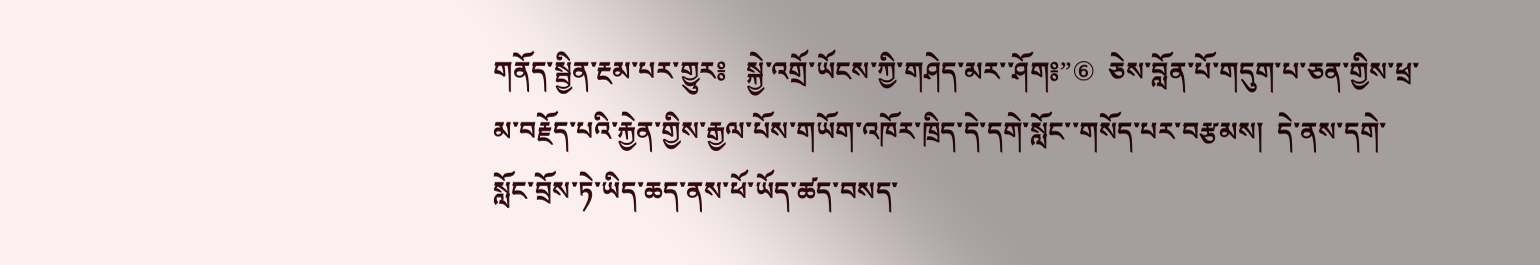གནོད་སྦྱིན་རྔམ་པར་གྱུར༔   སྐྱེ་འགྲོ་ཡོངས་ཀྱི་གཤེད་མར་་ཤོག༔”⑥  ཅེས་བློན་པོ་གདུག་པ་ཅན་གྱིས་ཕྲ་མ་བརྗོད་པའི་རྐྱེན་གྱིས་རྒྱལ་པོས་གཡོག་འཁོར་ཁྲིད་དེ་དགེ་སློང་་གསོད་པར་བརྩམས།  དེ་ནས་དགེ་སློང་བྲོས་ཏེ་ཡིད་ཆད་ནས་ཕོ་ཡོད་ཚད་བསད་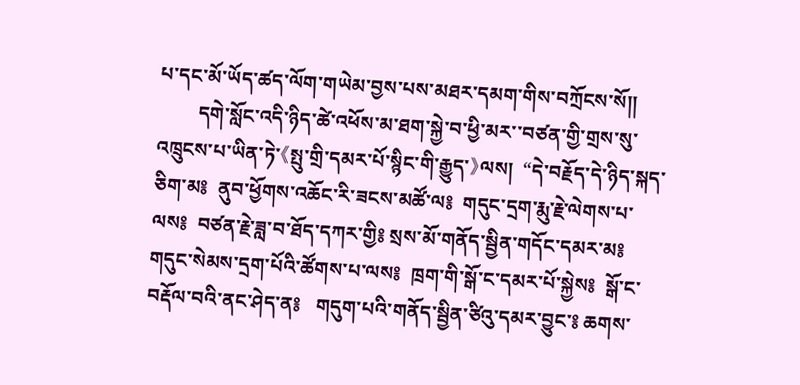པ་དང་མོ་ཡོད་ཚད་ལོག་གཡེམ་བྱས་པས་མཐར་དམག་གིས་བཀྲོངས་སོ།།
        དགེ་སློང་འདི་ཉིད་ཚེ་འཕོས་མ་ཐག་སྐྱེ་བ་ཕྱི་མར་་བཙན་གྱི་གྲས་སུ་འཁྲུངས་པ་ཡིན་ཏེ་《སྤུ་གྲི་དམར་པོ་སྙིང་གི་རྒྱུད་》ལས།  “དེ་བརྗོད་དེ་ཉིད་སྐད་ཅིག་མ༔  ནུབ་ཕྱོགས་འཆོང་རི་ཟངས་མཚོ་ལ༔  གདུང་དྲག་རྨུ་རྗེ་ལེགས་པ་ལས༔  བཙན་རྗེ་ཟླ་བ་ཐོད་དཀར་གྱི༔ སྲས་མོ་གནོད་སྦྱིན་གདོང་དམར་མ༔   གདུང་སེམས་དྲག་པོའི་ཚོགས་པ་ལས༔  ཁྲག་གི་སྒོ་ང་དམར་པོ་སྐྱེས༔  སྒོ་ང་བརྡོལ་བའི་ནང་ཤེད་ན༔   གདུག་པའི་གནོད་སྦྱིན་ཙིའུ་དམར་བྱུང་༔ ཆགས་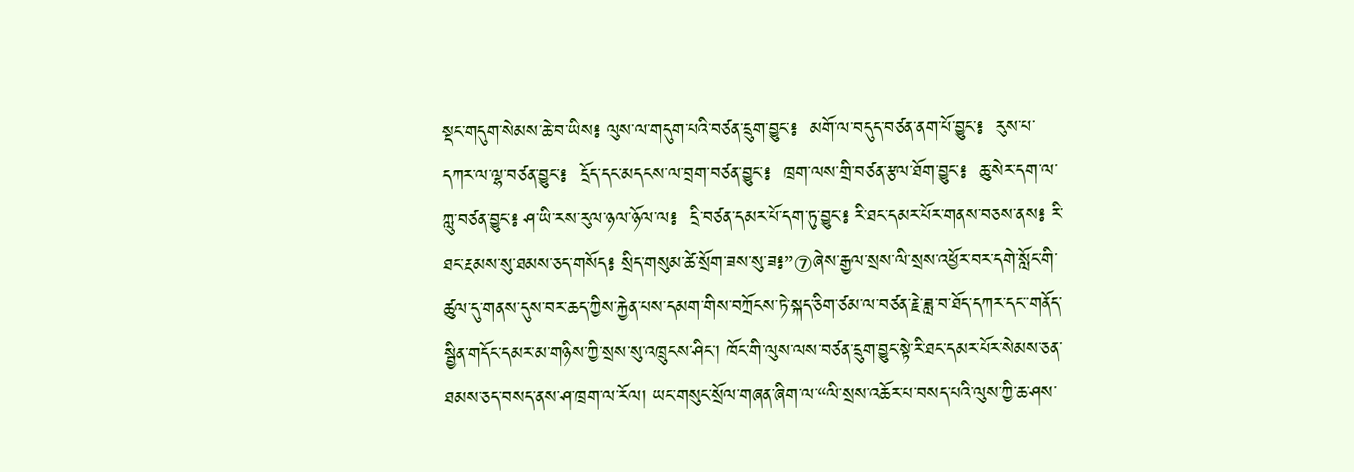སྡང་གདུག་སེམས་ཆེ་བ་ཡིས༔ ལུས་ལ་གདུག་པའི་བཙན་དྲུག་བྱུང་༔  མགོ་ལ་བདུད་བཙན་ནག་པོ་བྱུང་༔  རུས་པ་དཀར་ལ་ལྷ་བཙན་བྱུང་༔  དྲོད་དང་མདངས་ལ་བྲག་བཙན་བྱུང་༔  ཁྲག་ལས་གྲི་བཙན་རྩལ་ཐོག་བྱུང་༔  ཆུ་སེར་དག་ལ་ཀླུ་བཙན་བྱུང་༔ ཤ་ཡི་རས་རུལ་ཉལ་ཉོལ་ལ༔  དྲི་བཙན་དམར་པོ་དག་ཏུ་བྱུང་༔ རི་ཐང་དམར་པོར་གནས་བཅས་ནས༔ རི་ཐང་རྔམས་སུ་ཐམས་ཅད་གསོད༔ སྲིད་གསུམ་ཚེ་སྲོག་ཟས་སུ་ཟ༔”⑦ཞེས་རྒྱལ་སྲས་ལི་སྲས་འཕྱོར་བར་དགེ་སློང་གི་ཚུལ་དུ་གནས་དུས་བར་ཆད་ཀྱིས་རྐྱེན་པས་དམག་གིས་བཀྲོངས་ཏེ་སྐད་ཅིག་ཙམ་ལ་བཙན་རྗེ་ཟླ་བ་ཐོད་དཀར་དང་་གནོད་སྦྱིན་གདོང་དམར་མ་གཉིས་ཀྱི་སྲས་སུ་འཁྲུངས་ཤིང་། ཁོང་གི་ལུས་ལས་བཙན་དྲུག་བྱུང་སྟེ་རི་ཐང་དམར་པོར་སེམས་ཅན་ཐམས་ཅད་བསད་ནས་ཤ་ཁྲག་ལ་རོལ། ཡང་གསུང་སྲོལ་གཞན་ཞིག་ལ་“ལི་སྲས་འཆོར་པ་བསད་པའི་ལུས་ཀྱི་ཆ་ཤས་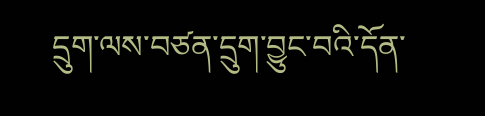དྲུག་ལས་བཙན་དྲུག་བྱུང་བའི་དོན་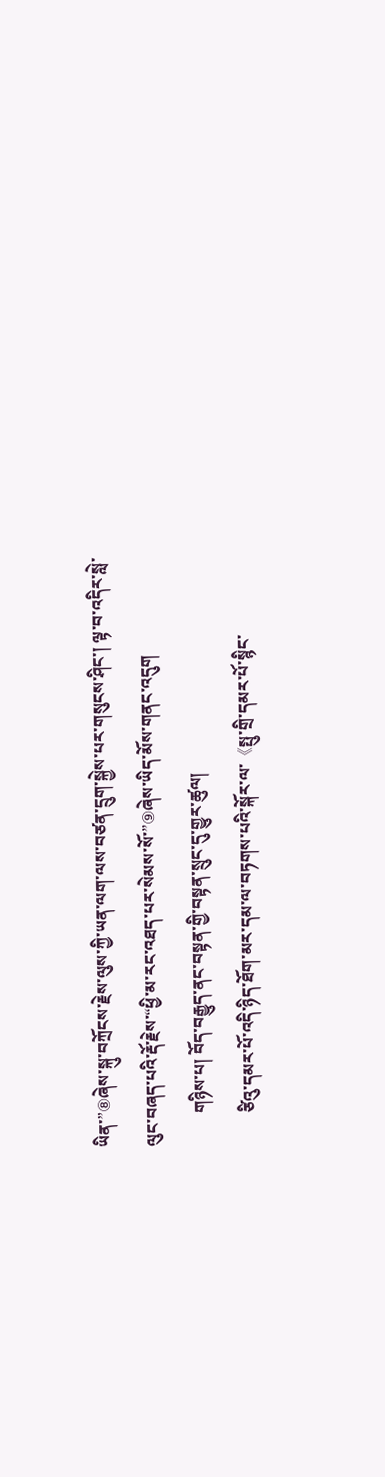ཡིན་”⑧ཞེས་སྐུ་བཀྲོངས་རྗེས་ལུས་ཀྱི་ཡན་ལག་ལས་བཙན་དྲུག་སྐྱེས་པར་གསུངས་ཤིང་། ལྟ་བ་འདིར་སླེ་ལུང་བཞད་པའི་རྡོ་རྗེས་“ཕྱི་མ་རང་འཐད་པར་སེམས་སོ་”⑨ཞེས་ཡིད་མོས་གནང་འདུག
        གཉིས་པ། བོད་བརྒྱུད་ནང་བསྟན་གྱི་བསྟན་སྲུང་དུ་གྱུར་ཚུལ།
        ཙིའུ་དམར་པོ་འདི་ཉིད་ཐོག་མར་དམ་ལ་བཏགས་པའི་སྐོར་ལ་《སྤུ་གྲི་དམར་པོ་སྙིང་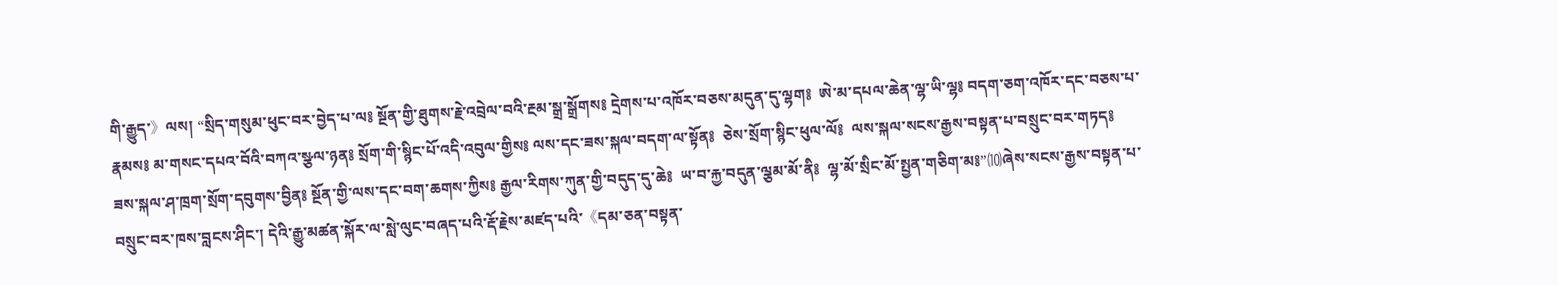གི་རྒྱུད་》ལས། “སྲིད་གསུམ་ཕུང་བར་བྱེད་པ་ལ༔ སྔོན་གྱི་ཐུགས་རྗེ་འབྲེལ་བའི་རྔམ་སྒྲ་སྒྲོགས༔ དྲེགས་པ་འཁོར་བཅས་མདུན་དུ་ལྷག༔  ཨེ་མ་དཔལ་ཆེན་ལྷ་ཡི་ལྷ༔ བདག་ཅག་འཁོར་དང་བཅས་པ་རྣམས༔ མ་གསང་དཔའ་བོའི་བཀའ་སྩལ་ཉན༔ སྲོག་གི་སྙིང་པོ་འདི་འབུལ་གྱིས༔ ལས་དང་ཟས་སྐལ་བདག་ལ་སྟོན༔  ཅེས་སྲོག་སྙིང་ཕུལ་ལོ༔  ལས་སྐལ་སངས་རྒྱས་བསྟན་པ་བསྲུང་བར་གཏད༔    ཟས་སྐལ་ཤ་ཁྲག་སྲོག་དབུགས་བྱིན༔ སྔོན་གྱི་ལས་དང་བག་ཆགས་ཀྱིས༔ རྒྱལ་རིགས་ཀུན་གྱི་བདུད་དུ་ཆེ༔  ཡ་བ་རྐྱ་བདུན་ལྕམ་མོ་ནི༔  ལྷ་མོ་སྲིང་མོ་སྤྱན་གཅིག་མ༔”⑽ཞེས་སངས་རྒྱས་བསྟན་པ་བསྲུང་བར་ཁས་བླངས་ཤིང་། དེའི་རྒྱུ་མཚན་སྐོར་ལ་སླེ་ལུང་བཞད་པའི་རྡོ་རྗེས་མཛད་པའི་《དམ་ཅན་བསྟན་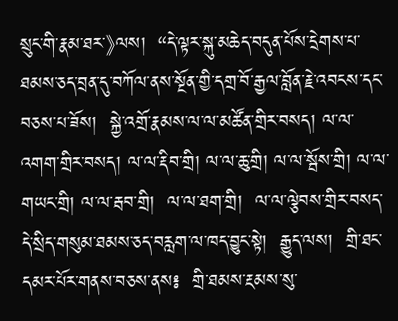སྲུང་གི་རྣམ་ཐར་》ལས།  “དེ་ལྟར་སྐུ་མཆེད་བདུན་པོས་དྲེགས་པ་ཐམས་ཅད་བྲན་དུ་བཀོལ་ནས་སྔོན་གྱི་དགྲ་བོ་རྒྱལ་བློན་རྗེ་འབངས་དང་བཅས་པ་ཟོས།  སྐྱེ་འགྲོ་རྣམས་ལ་ལ་མཚོན་གྲིར་བསད། ལ་ལ་འགག་གྲིར་བསད། ལ་ལ་རྡིབ་གྲི། ལ་ལ་ཆུ་གྲི། ལ་ལ་སྦོས་གྲི། ལ་ལ་གཡང་གྲི། ལ་ལ་རྦབ་གྲི།  ལ་ལ་ཐག་གྲི།  ལ་ལ་ལྕེབས་གྲིར་བསད་དེ་སྲིད་གསུམ་ཐམས་ཅད་བརླག་ལ་ཁད་བྱུང་སྟེ།  རྒྱུད་ལས།  གྲི་ཐང་དམར་པོར་གནས་བཅས་ནས༔  གྲི་ཐམས་རྔམས་སུ་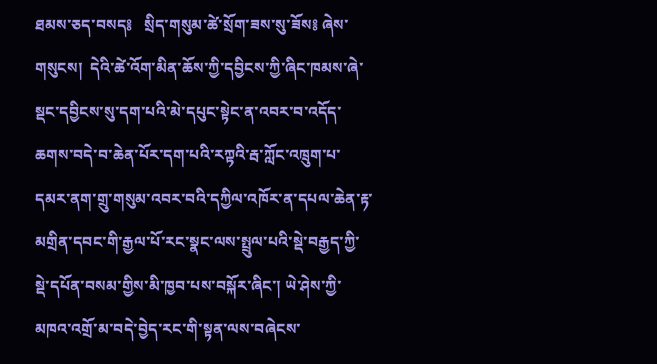ཐམས་ཅད་བསད༔   སྲིད་གསུམ་ཚེ་སྲོག་ཟས་སུ་ཟོས༔ ཞེས་གསུངས།  དེའི་ཚེ་འོག་མིན་ཆོས་ཀྱི་དབྱིངས་ཀྱི་ཞིང་ཁམས་ཞེ་སྡང་དབྱིངས་སུ་དག་པའི་མེ་དཔུང་སྟེང་ན་འབར་བ་འདོད་ཆགས་བདེ་བ་ཆེན་པོར་དག་པའི་རཀྟའི་རྦ་ཀློང་འཁྲུག་པ་དམར་ནག་གྲུ་གསུམ་འབར་བའི་དཀྱིལ་འཁོར་ན་དཔལ་ཆེན་རྟ་མགྲིན་དབང་གི་རྒྱལ་པོ་རང་སྣང་ལས་སྤྲུལ་པའི་སྡེ་བརྒྱད་ཀྱི་སྡེ་དཔོན་བསམ་གྱིས་མི་ཁྱབ་པས་བསྐོར་ཞིང་། ཡེ་ཤེས་ཀྱི་མཁའ་འགྲོ་མ་བདེ་བྱེད་རང་གི་སྟན་ལས་བཞེངས་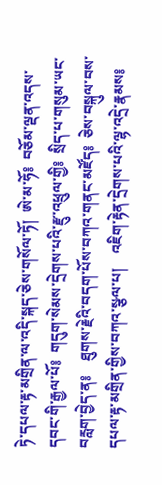ཏེ་དཔལ་རྟ་མགྲིན་ལ་འདི་སྐད་ཅེས་གསོལ་ཏོ།  ཨེ་མ་ཧོ༔  བཅོམ་ལྡན་འདས་དབང་གི་རྒྱལ་པོ༔  གདུག་སེམས་དྲེགས་པའི་རྫུ་འཕྲུལ་གྱི༔  སྲིད་པ་གསུམ་ཡང་བརླག་བྱེད་ན༔    ཐུགས་རྗེའི་བདག་པོས་བཀའ་གནང་མཛོད༔  ཅེས་བསྐུལ་བས་དཔལ་རྟ་མགྲིན་གྱིས་བཀའ་སྩལ་པ།    འཇིག་རྟེན་དྲེགས་པའི་ལྷ་འདྲེ་རྣམས༔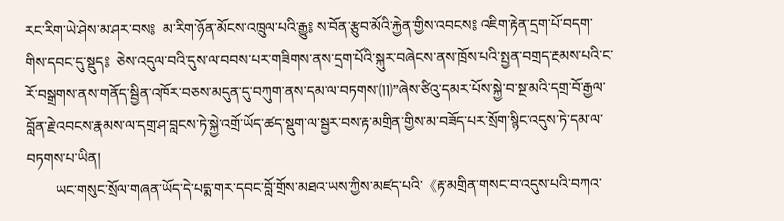རང་རིག་ཡེ་ཤེས་མ་ཤར་བས༔  མ་རིག་ཉོན་མོངས་འཁྲུལ་པའི་རྒྱུ༔ ས་བོན་རྩུབ་མོའི་རྐྱེན་གྱིས་འབངས༔ འཇིག་རྟེན་དྲག་པོ་བདག་གིས་དབང་དུ་སྡུད༔  ཅེས་འདུལ་བའི་དུས་ལ་བབས་པར་གཟིགས་ནས་དྲག་པོའི་སྐུར་བཞེངས་ནས་ཁྲོས་པའི་སྤྱན་བགྲད་རྔམས་པའི་ང་རོ་བསྒྲགས་ནས་གནོད་སྦྱིན་འཁོར་བཅས་མདུན་དུ་བཀུག་ནས་དམ་ལ་བཏགས་⑾”ཞེས་ཙིའུ་དམར་པོས་སྐྱེ་བ་སྔ་མའི་དགྲ་བོ་རྒྱལ་བློན་རྗེ་འབངས་རྣམས་ལ་དགྲ་ཤ་བླངས་ཏེ་སྐྱེ་འགྲོ་ཡོད་ཚད་སྡུག་ལ་སྦྱར་བས་རྟ་མགྲིན་གྱིས་མ་བཟོད་པར་སྲོག་སྙིང་འདུས་ཏེ་དམ་ལ་བཏགས་པ་ཡིན།
        ཡང་གསུང་སྲོལ་གཞན་ཡོད་དེ་པདྨ་གར་དབང་བློ་གྲོས་མཐའ་ཡས་ཀྱིས་མཛད་པའི་《རྟ་མགྲིན་གསང་བ་འདུས་པའི་བཀའ་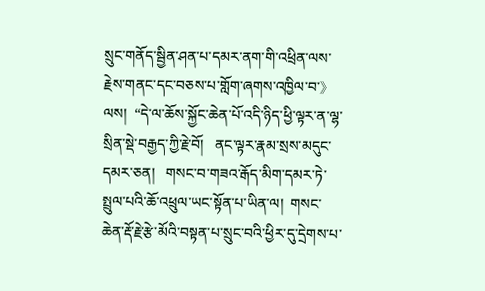སྲུང་གནོད་སྦྱིན་ཤན་པ་དམར་ནག་གི་འཕྲིན་ལས་རྗེས་གནང་དང་བཅས་པ་གློག་ཞགས་འཁྱིལ་བ་》ལས།  “དེ་ལ་ཆོས་སྐྱོང་ཆེན་པོ་འདི་ཉིད་ཕྱི་ལྟར་ན་ལྷ་སྲིན་སྡེ་བརྒྱད་ཀྱི་རྗེ་བོ།   ནང་ལྟར་རྣམ་སྲས་མདུང་དམར་ཅན།   གསང་བ་གཟའ་རྒོད་མིག་དམར་ཏེ་སྤྲུལ་པའི་ཆོ་འཕྲུལ་ཡང་སྟོན་པ་ཡིན་ལ།  གསང་ཆེན་རྡོ་རྗེ་རྩེ་མོའི་བསྟན་པ་སྲུང་བའི་ཕྱིར་དུ་དྲེགས་པ་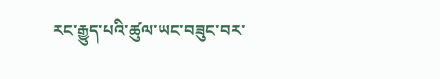རང་རྒྱུད་པའི་ཚུལ་ཡང་བཟུང་བར་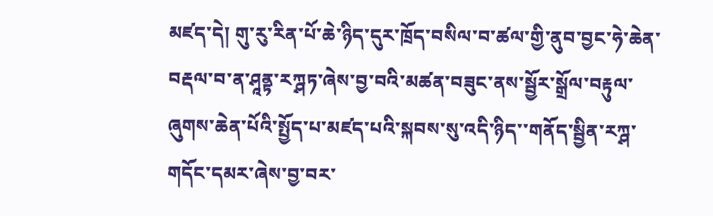མཛད་དེ། གུ་རུ་རིན་པོ་ཆེ་ཉིད་དུར་ཁྲོད་བསིལ་བ་ཚལ་གྱི་ནུབ་བྱང་ཧེ་ཆེན་བརྡལ་བ་ན་ཤཱནྟ་རཀྴཏ་ཞེས་བྱ་བའི་མཚན་བཟུང་ནས་སྦྱོར་སྒྲོལ་བརྟུལ་ཞུགས་ཆེན་པོའི་སྤྱོད་པ་མཛད་པའི་སྐབས་སུ་འདི་ཉིད་་གནོད་སྦྱིན་རཀྴ་གདོང་དམར་ཞེས་བྱ་བར་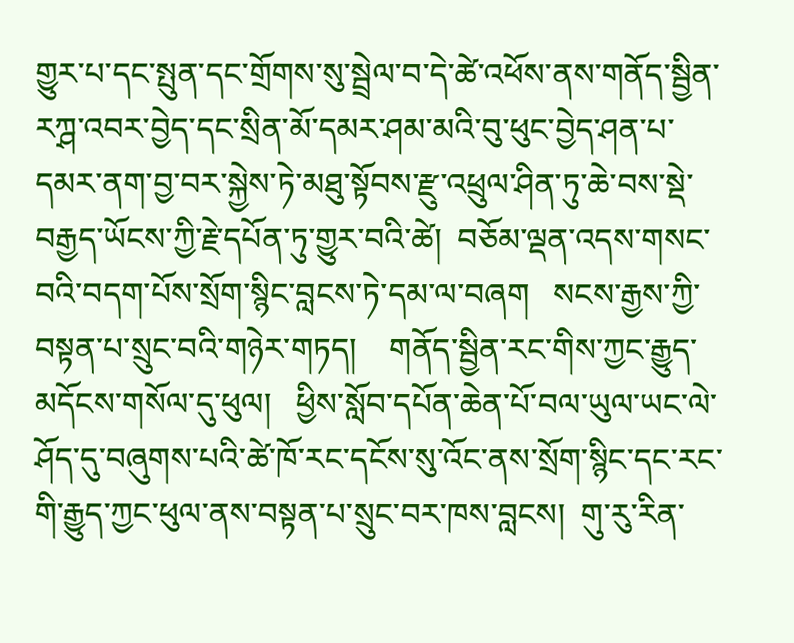གྱུར་པ་དང་སྤུན་དང་གྲོགས་སུ་སྦྲེལ་བ་དེ་ཚེ་འཕོས་ནས་གནོད་སྦྱིན་རཀྴ་འབར་བྱེད་དང་སྲིན་མོ་དམར་ཤམ་མའི་བུ་ཕུང་བྱེད་ཤན་པ་དམར་ནག་བྱ་བར་སྐྱེས་ཏེ་མཐུ་སྟོབས་རྫུ་འཕྲུལ་ཤིན་ཏུ་ཆེ་བས་སྡེ་བརྒྱད་ཡོངས་ཀྱི་རྗེ་དཔོན་ཏུ་གྱུར་བའི་ཚེ།  བཅོམ་ལྡན་འདས་གསང་བའི་བདག་པོས་སྲོག་སྙིང་བླངས་ཏེ་དམ་ལ་བཞག   སངས་རྒྱས་ཀྱི་བསྟན་པ་སྲུང་བའི་གཉེར་གཏད།    གནོད་སྦྱིན་རང་གིས་ཀྱང་རྒྱུད་མདོངས་གསོལ་དུ་ཕུལ།   ཕྱིས་སློབ་དཔོན་ཆེན་པོ་བལ་ཡུལ་ཡང་ལེ་ཤོད་དུ་བཞུགས་པའི་ཚེ་ཁོ་རང་དངོས་སུ་འོང་ནས་སྲོག་སྙིང་དང་རང་གི་རྒྱུད་ཀྱང་ཕུལ་ནས་བསྟན་པ་སྲུང་བར་ཁས་བླངས།  གུ་རུ་རིན་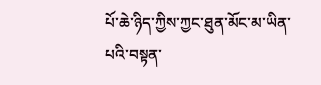པོ་ཆེ་ཉིད་ཀྱིས་ཀྱང་ཐུན་མོང་མ་ཡིན་པའི་བསྟན་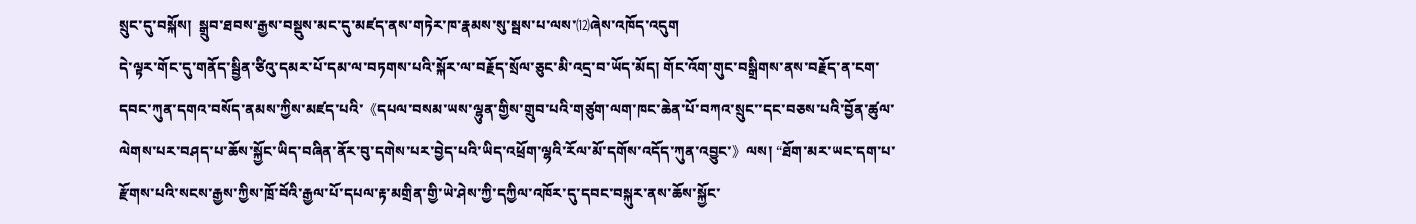སྲུང་དུ་བསྐོས།  སྒྲུབ་ཐབས་རྒྱས་བསྡུས་མང་དུ་མཛད་ནས་གཏེར་ཁ་རྣམས་སུ་སྦས་པ་ལས་⑿ཞེས་འཁོད་འདུག
དེ་ལྟར་གོང་དུ་གནོད་སྦྱིན་ཙིའུ་དམར་པོ་དམ་ལ་བཏགས་པའི་སྐོར་ལ་བརྗོད་སྲོལ་ཅུང་མི་འདྲ་བ་ཡོད་མོད། གོང་འོག་གུང་བསྒྲིགས་ནས་བརྗོད་ན་ངག་དབང་ཀུན་དགའ་བསོད་ནམས་ཀྱིས་མཛད་པའི་《དཔལ་བསམ་ཡས་ལྷུན་གྱིས་གྲུབ་པའི་གཙུག་ལག་ཁང་ཆེན་པོ་བཀའ་སྲུང་་དང་བཅས་པའི་བྱོན་ཚུལ་ལེགས་པར་བཤད་པ་ཆོས་སྐྱོང་ཡིད་བཞིན་ནོར་བུ་དགེས་པར་བྱེད་པའི་ཡིད་འཕྲོག་ལྷའི་རོལ་མོ་དགོས་འདོད་ཀུན་འབྱུང་》ལས། “ཐོག་མར་ཡང་དག་པ་རྫོགས་པའི་སངས་རྒྱས་ཀྱིས་ཁྲོ་བོའི་རྒྱལ་པོ་དཔལ་རྟ་མགྲིན་གྱི་ཡེ་ཤེས་ཀྱི་དཀྱིལ་འཁོར་དུ་དབང་བསྐུར་ནས་ཆོས་སྐྱོང་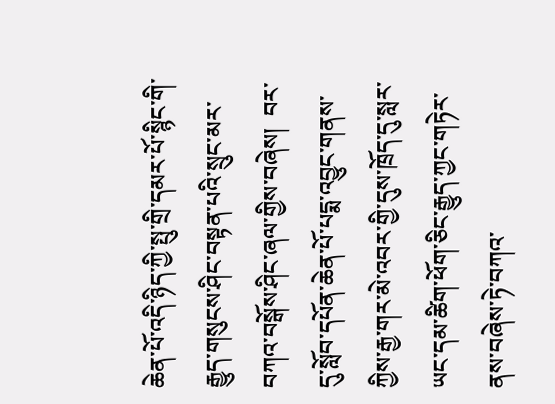ཆེན་པོ་འདི་ཉིད་ཀྱི་སྤུ་གྲི་དམར་པོ་སྙིང་གི་རྒྱུད་གསུངས་ཤིང་བསྟན་པའི་སྲུང་མར་བཀའ་བསྒོས་ཤིང་ཞལ་གྱིས་བཞེས།  བར་དུ་སློབ་དཔོན་ཆེན་པོ་པདྨ་འབྱུང་གནས་ཀྱིས་རྒྱ་གར་མེ་འབར་གྱི་དུས་ཁྲོད་དུ་སླར་ཡང་དམ་ཚིག་ཕོག་ཅིང་རྒྱུད་ཀྱང་གཏེར་ནས་བཞེས་ཏེ་བཀའ་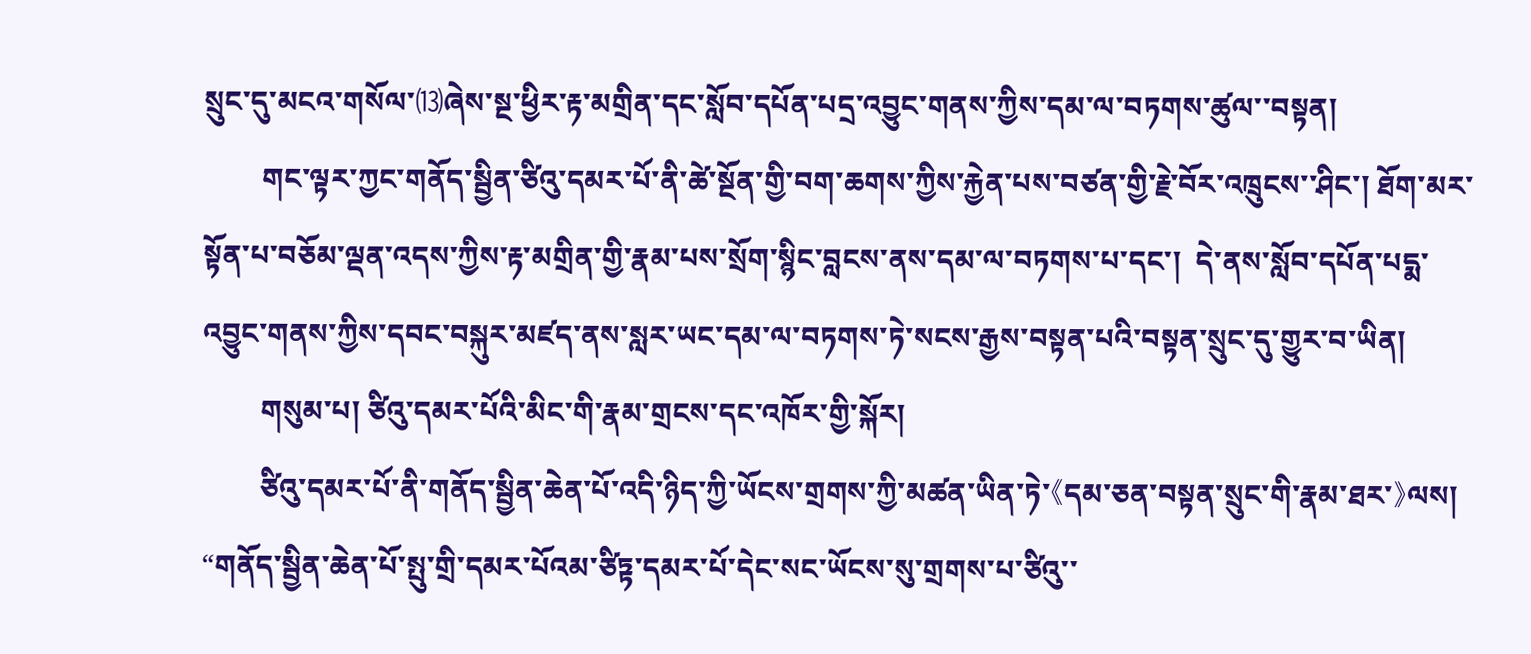སྲུང་དུ་མངའ་གསོལ་⒀ཞེས་སྔ་ཕྱིར་རྟ་མགྲིན་དང་སློབ་དཔོན་པདྲ་འབྱུང་གནས་ཀྱིས་དམ་ལ་བཏགས་ཚུལ་་བསྟན།
        གང་ལྟར་ཀྱང་གནོད་སྦྱིན་ཙིའུ་དམར་པོ་ནི་ཚེ་སྔོན་གྱི་བག་ཆགས་ཀྱིས་རྐྱེན་པས་བཙན་གྱི་རྗེ་བོར་འཁྲུངས་་ཤིང་། ཐོག་མར་སྟོན་པ་བཅོམ་ལྡན་འདས་ཀྱིས་རྟ་མགྲིན་གྱི་རྣམ་པས་སྲོག་སྙིང་བླངས་ནས་དམ་ལ་བཏགས་པ་དང་།  དེ་ནས་སློབ་དཔོན་པདྨ་འབྱུང་གནས་ཀྱིས་དབང་བསྐུར་མཛད་ནས་སླར་ཡང་དམ་ལ་བཏགས་ཏེ་སངས་རྒྱས་བསྟན་པའི་བསྟན་སྲུང་དུ་གྱུར་བ་ཡིན།
        གསུམ་པ། ཙིའུ་དམར་པོའི་མིང་གི་རྣམ་གྲངས་དང་འཁོར་གྱི་སྐོར།
        ཙིའུ་དམར་པོ་ནི་གནོད་སྦྱིན་ཆེན་པོ་འདི་ཉིད་ཀྱི་ཡོངས་གྲགས་ཀྱི་མཚན་ཡིན་ཏེ་《དམ་ཅན་བསྟན་སྲུང་གི་རྣམ་ཐར་》ལས།    “གནོད་སྦྱིན་ཆེན་པོ་སྤུ་གྲི་དམར་པོའམ་ཙིཏྟ་དམར་པོ་དེང་སང་ཡོངས་སུ་གྲགས་པ་ཙིའུ་་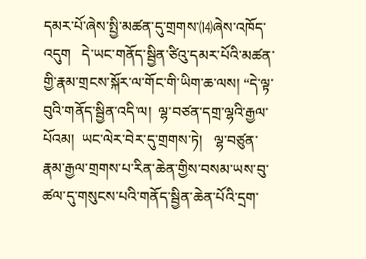དམར་པོ་ཞེས་སྤྱི་མཚན་དུ་གྲགས་⒁ཞེས་འཁོད་འདུག   དེ་ཡང་གནོད་སྦྱིན་ཙིའུ་དམར་པོའི་མཚན་གྱི་རྣམ་གྲངས་སྐོར་ལ་གོང་གི་ཡིག་ཆ་ལས། “དེ་ལྟ་བུའི་གནོད་སྦྱིན་འདི་ལ།  ལྷ་བཙན་དགྲ་ལྷའི་རྒྱལ་པོའམ།  ཡང་ལེར་བེར་དུ་གྲགས་ཏེ།   ལྷ་བཙུན་རྣམ་རྒྱལ་གྲགས་པ་རིན་ཆེན་གྱིས་བསམ་ཡས་བུ་ཚལ་དུ་གསུངས་པའི་གནོད་སྦྱིན་ཆེན་པོའི་དྲག་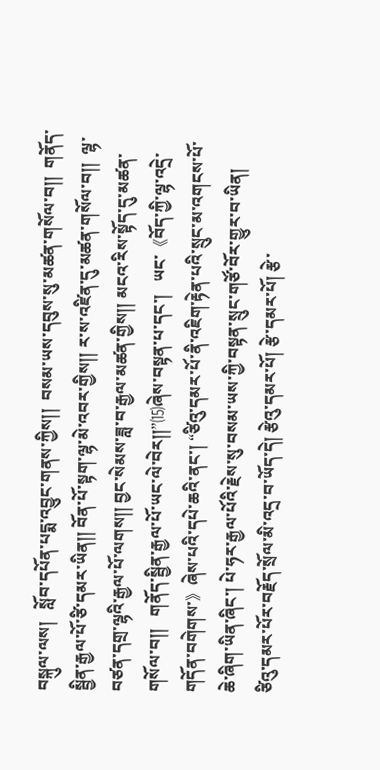བསྐུལ་ལས།   སློབ་དཔོན་པདྨ་འབྱུང་གནས་ཀྱིས།།  བསམ་ཡས་དབུས་སུ་མཚན་གསོལ་བ།།  གནོད་སྦྱིན་རྒྱལ་པོ་ཙི་དམར་ཡིན།། བོན་པོ་སྟག་ལྷ་མེ་འབར་གྱིས།། ར་ས་འཛིན་དུ་མཚན་གསོལ་བ།།  ལྷ་བཙན་དགྲ་ལྷའི་རྒྱལ་པོ་ལགས།། བྱང་སེམས་ཟླ་བ་རྒྱལ་མཚན་གྱིས།། མངའ་རིས་སྟོད་དུ་མཚན་གསོལ་བ།།   གནོད་སྦྱིན་རྒྱལ་པོ་ཡང་ལེ་བེར།།”⒂ཞེས་བསྟན་པ་དང་།   ཡང་《བོད་ཀྱི་ལྷ་འདྲེ་གདོན་བགེགས་》ཞེས་པའི་དཔེ་ཆའི་ནང་། “ཙིའུ་དམར་པོ་ནི་འཇིག་རྟེན་པའི་སྲུང་མ་འགངས་པོ་ཆེ་ཞིག་ཡིན་ཞིང་། པེ་ཧར་རྒྱལ་པོའི་རྗེས་སུ་བསམ་ཡས་ཀྱི་བསྟན་སྲུང་གཙོ་བོར་གྱུར་བ་ཡིན།   ཙིའུ་དམར་པོར་བརྗོད་སྲོལ་མི་འདྲ་བ་ཡོད་དེ། རྩེའུ་དམར་པོ། རྩེ་དམར་པོ། རྩེ་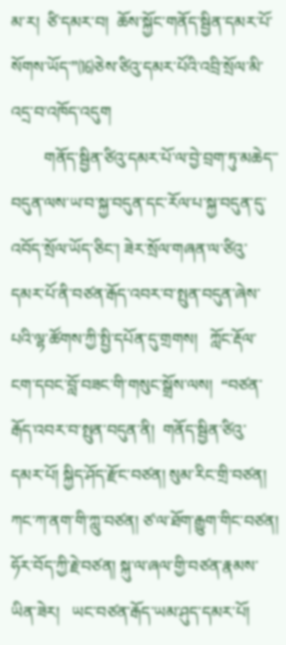མ་ར།  ཙི་དམར་བ།  ཆོས་སྐྱོང་གནོད་སྦྱིན་དམར་པོ་སོགས་ཡོད་”⒃ཅེས་ཙིའུ་དམར་པོའི་འབྲི་སྲོལ་མི་འདྲ་བ་འཁོད་འདུག
        གནོད་སྦྱིན་ཙིའུ་དམར་པོ་ལ་བྱེ་བྲག་ཏུ་མཆེད་་བདུན་ལས་ཡ་བ་སྐྱ་བདུན་དང་རོལ་པ་སྐྱ་བདུན་དུ་འབོད་སྲོལ་ཡོད་ཅིང་། ཟེར་སྲོལ་གཞན་ལ་ཙིའུ་དམར་པོ་ནི་བཙན་རྒོད་འབར་བ་སྤུན་བདུན་ཞེས་པའི་ལྷ་ཚོགས་ཀྱི་སྤྱི་དཔོན་དུ་གྲགས།   ཀློང་རྡོལ་ངག་དབང་བློ་བཟང་གི་གསུང་སྒྲོས་ལས།  “བཙན་རྒོད་འབར་བ་སྤུན་བདུན་ནི།  གནོད་སྦྱིན་ཙིའུ་དམར་པོ། སྐྱིད་ཤོད་རྫོང་བཙན། སུམ་རིང་གྲི་བཙན། ཀང་ཀ་ནག་གི་ཀླུ་བཙན། ཙ་ལ་ཐོག་རྒྱུག་གིང་བཙན། ཧོར་བོད་ཀྱི་རྗེ་བཙན། སྐུ་ལ་ཞལ་གྱི་བཙན་རྣམས་ཡིན་ཟེར།   ཡང་བཙན་རྒོད་ཡམ་ཤུད་དམར་པོ།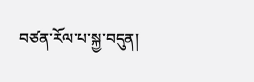བཙན་རོལ་པ་སྐྱ་བདུན།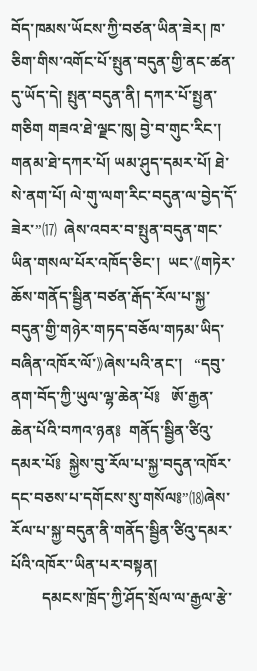བོད་ཁམས་ཡོངས་ཀྱི་བཙན་ཡིན་ཟེར། ཁ་ཅིག་གིས་འགོང་པོ་སྤུན་བདུན་གྱི་ནང་ཚན་དུ་ཡོད་དེ། སྤུན་བདུན་ནི། དཀར་པོ་སྤྱན་གཅིག གཟའ་ཐེ་ལྗང་ཁུ། བྱེ་བ་གུང་རིང་། གནམ་ཐེ་དཀར་པོ། ཡམ་ཤུད་དམར་པོ། ཐེ་སེ་ནག་པོ། ལེ་གུ་ལག་རིང་བདུན་ལ་བྱེད་དོ་ཟེར་”⒄  ཞེས་འབར་བ་སྤུན་བདུན་གང་ཡིན་གསལ་པོར་འཁོད་ཅིང་།  ཡང་《གཏེར་ཆོས་གནོད་སྦྱིན་བཙན་རྒོད་རོལ་པ་སྐྱ་བདུན་གྱི་གཉེར་གཏད་བཅོལ་གཏམ་ཡིད་བཞིན་འཁོར་ལོ་》ཞེས་པའི་ནང་།   “དབུ་ནག་བོད་ཀྱི་ཡུལ་ལྷ་ཆེན་པོ༔   ཨོ་རྒྱན་ཆེན་པོའི་བཀའ་ཉན༔  གནོད་སྦྱིན་ཙིའུ་དམར་པོ༔  སྐྱེས་བུ་རོལ་པ་སྐྱ་བདུན་འཁོར་དང་བཅས་པ་དགོངས་སུ་གསོལ༔”⒅ཞེས་རོལ་པ་སྐྱ་བདུན་ནི་གནོད་སྦྱིན་ཙིའུ་དམར་པོའི་འཁོར་་ཡིན་པར་བསྟན།
        དམངས་ཁྲོད་ཀྱི་ཤོད་སྲོལ་ལ་རྒྱལ་རྩེ་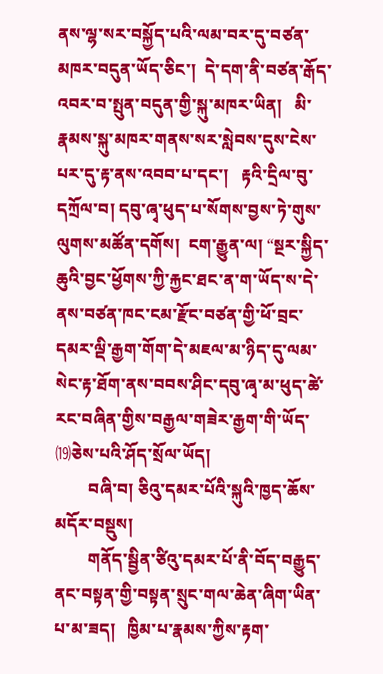ནས་ལྷ་སར་བསྐྱོད་པའི་ལམ་བར་དུ་བཙན་མཁར་བདུན་ཡོད་ཅིང་།  དེ་དག་ནི་བཙན་རྒོད་འབར་བ་སྤུན་བདུན་གྱི་སྐུ་མཁར་ཡིན།   མི་རྣམས་སྐུ་མཁར་གནས་སར་སླེབས་དུས་ངེས་པར་དུ་རྟ་ནས་འབབ་པ་དང་།   རྟའི་དྲིལ་བུ་དཀྲོལ་བ། དབུ་ཞྭ་ཕུད་པ་སོགས་བྱས་ཏེ་གུས་ལུགས་མཚོན་དགོས།  ངག་རྒྱུན་ལ། “སྔར་སྐྱིད་ཆུའི་བྱང་ཕྱོགས་ཀྱི་རྐྱང་ཐང་ན་ག་ཡོད་ས་དེ་ནས་བཙན་ཁང་ངམ་རྫོང་བཙན་གྱི་ཕོ་བྲང་དམར་ལྡི་རྒྱག་གོག་དེ་མཇལ་མ་ཉིད་དུ་ལམ་སེང་རྟ་ཐོག་ནས་བབས་ཤིང་དབུ་ཞྭ་མ་ཕུད་ཚེ་རང་བཞིན་གྱིས་བརྒྱལ་གཟེར་རྒྱག་གི་ཡོད་⒆ཅེས་པའི་ཤོད་སྲོལ་ཡོད།
        བཞི་བ། ཅིའུ་དམར་པོའི་སྐུའི་ཁྱད་ཆོས་མདོར་བསྡུས།
        གནོད་སྦྱིན་ཙིའུ་དམར་པོ་ནི་བོད་བརྒྱུད་ནང་བསྟན་གྱི་བསྟན་སྲུང་གལ་ཆེན་ཞིག་ཡིན་པ་མ་ཟད།   ཁྱིམ་པ་རྣམས་ཀྱིས་རྟག་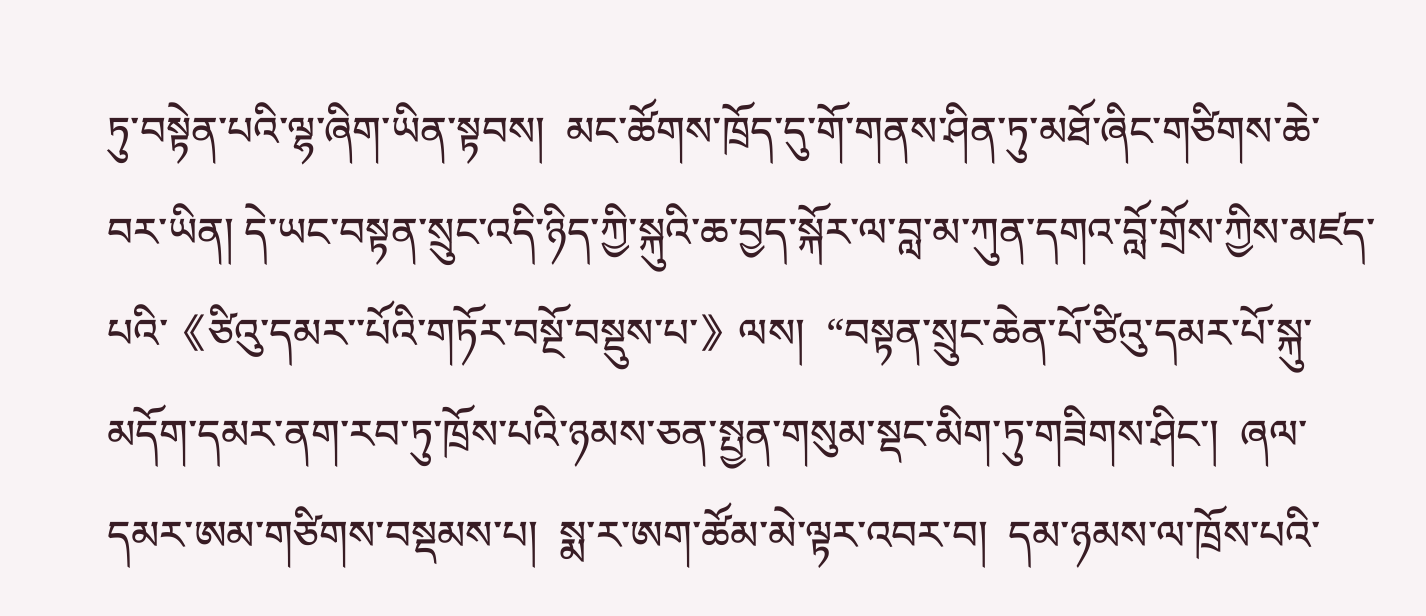ཏུ་བསྟེན་པའི་ལྷ་ཞིག་ཡིན་སྟབས།  མང་ཚོགས་ཁྲོད་དུ་གོ་གནས་ཤིན་ཏུ་མཐོ་ཞིང་གཙིགས་ཆེ་བར་ཡིན། དེ་ཡང་བསྟན་སྲུང་འདི་ཉིད་ཀྱི་སྐུའི་ཆ་བྱད་སྐོར་ལ་བླ་མ་ཀུན་དགའ་བློ་གྲོས་ཀྱིས་མཛད་པའི་《ཙིའུ་དམར་་པོའི་གཏོར་བསྔོ་བསྡུས་པ་》ལས།  “བསྟན་སྲུང་ཆེན་པོ་ཙིའུ་དམར་པོ་སྐུ་མདོག་དམར་ནག་རབ་ཏུ་ཁྲོས་པའི་ཉམས་ཅན་སྤྱན་གསུམ་སྡང་མིག་ཏུ་གཟིགས་ཤིང་།  ཞལ་དམར་ཨམ་གཙིགས་བསྡམས་པ།  སྨ་ར་ཨག་ཚོམ་མེ་ལྟར་འབར་བ།  དམ་ཉམས་ལ་ཁྲོས་པའི་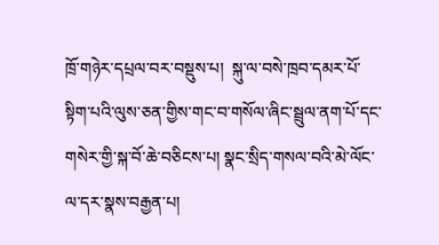ཁྲོ་གཉེར་དཔྲལ་བར་བསྡུས་པ།  སྐུ་ལ་བསེ་ཁྲབ་དམར་པོ་སྟིག་པའི་ལུས་ཅན་གྱིས་གང་བ་གསོལ་ཞིང་སྦྲུལ་ནག་པོ་དང་གསེར་གྱི་སྐ་བོ་ཆེ་བཅིངས་པ། སྣང་སྲིད་གསལ་བའི་མེ་ལོང་ལ་དར་སྣས་བརྒྱན་པ།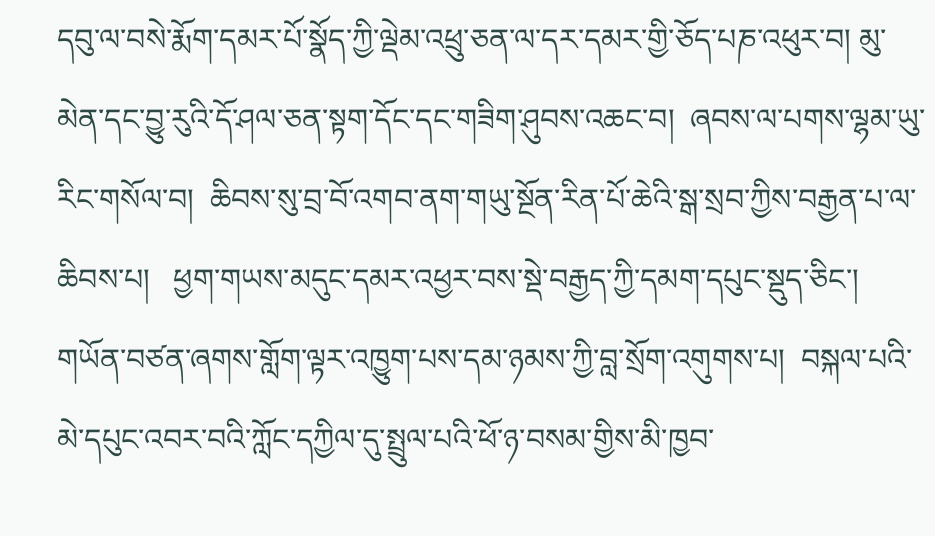དབུ་ལ་བསེ་རྨོག་དམར་པོ་སྣོད་ཀྱི་ལྡེམ་འཕྲུ་ཅན་ལ་དར་དམར་གྱི་ཅོད་པཎ་འཕུར་བ། མུ་མེན་དང་བྱུ་རུའི་དོ་ཤལ་ཅན་སྟག་དོང་དང་གཟིག་ཤུབས་འཆང་བ།  ཞབས་ལ་པགས་ལྷམ་ཡུ་རིང་གསོལ་བ།  ཆིབས་སུ་བྲ་བོ་འགབ་ནག་གཡུ་སྔོན་རིན་པོ་ཆེའི་སྒ་སྲབ་ཀྱིས་བརྒྱན་པ་ལ་ཆིབས་པ།   ཕྱག་གཡས་མདུང་དམར་འཕྱར་བས་སྡེ་བརྒྱད་ཀྱི་དམག་དཔུང་སྡུད་ཅིང་།  གཡོན་བཙན་ཞགས་གློག་ལྟར་འཁྱུག་པས་དམ་ཉམས་ཀྱི་བླ་སྲོག་འགུགས་པ།  བསྐལ་པའི་མེ་དཔུང་འབར་བའི་ཀློང་དཀྱིལ་དུ་སྤྲུལ་པའི་ཕོ་ཉ་བསམ་གྱིས་མི་ཁྱབ་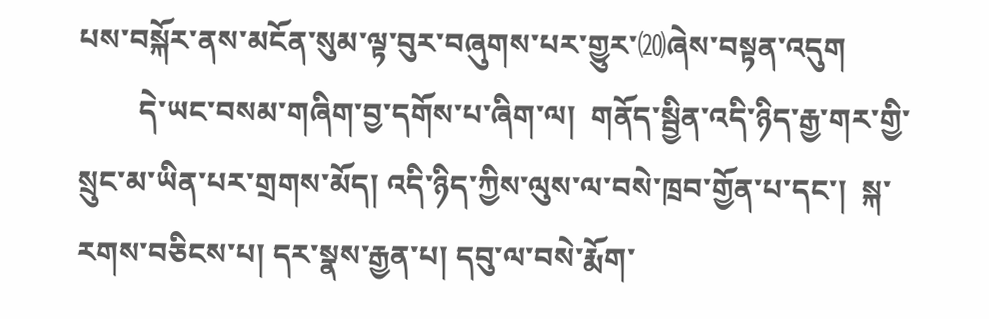པས་བསྐོར་ནས་མངོན་སུམ་ལྟ་བུར་བཞུགས་པར་གྱུར་⒇ཞེས་བསྟན་འདུག
        དེ་ཡང་བསམ་གཞིག་བྱ་དགོས་པ་ཞིག་ལ།  གནོད་སྦྱིན་འདི་ཉིད་རྒྱ་གར་གྱི་སྲུང་མ་ཡིན་པར་གྲགས་མོད། འདི་ཉིད་ཀྱིས་ལུས་ལ་བསེ་ཁྲབ་གྱོན་པ་དང་།  སྐ་རགས་བཅིངས་པ། དར་སྣས་རྒྱན་པ། དབུ་ལ་བསེ་རྨོག་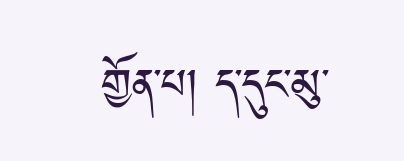གྱོན་པ། ད་དུང་མུ་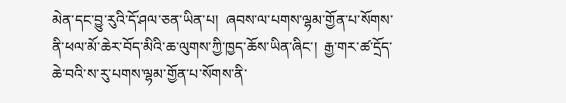མེན་དང་བྱུ་རུའི་དོ་ཤལ་ཅན་ཡིན་པ།  ཞབས་ལ་པགས་ལྷམ་གྱོན་པ་སོགས་ནི་ཕལ་མོ་ཆེར་བོད་མིའི་ཆ་ལུགས་ཀྱི་ཁྱད་ཆོས་ཡིན་ཞིང་།  རྒྱ་གར་ཚ་དྲོད་ཆེ་བའི་ས་རུ་པགས་ལྷམ་གྱོན་པ་སོགས་ནི་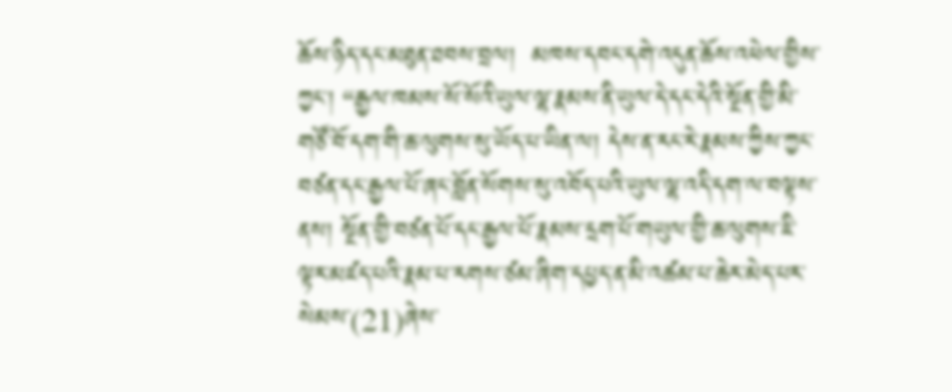ཆོས་ཉིད་དང་མཐུན་ཐབས་བྲལ།  མཁས་དབང་དགེ་འདུན་ཆོས་འཕེལ་གྱིས་ཀྱང་། “རྒྱལ་ཁམས་སོ་སོའི་ཡུལ་ལྷ་རྣམས་ནི་ཡུལ་དེ་དང་དེའི་སྔོན་གྱི་མི་གཙོ་བོ་དག་གི་ཆ་ལུགས་སུ་ཡོད་པ་ཡིན་ལ། དེས་ན་རང་རེ་རྣམས་ཀྱིས་ཀྱང་བཙན་དང་རྒྱལ་པོ་ཞང་བློན་སོགས་སུ་འབོད་པའི་ཡུལ་ལྷ་འདི་དག་ལ་བལྟས་ནས། སྔོན་གྱི་བཙན་པོ་དང་རྒྱལ་པོ་རྣམས་དྲག་པོ་གཡུལ་གྱི་ཆ་ལུགས་ཇི་ལྟར་མཛད་པའི་རྣམ་པ་རགས་ཙམ་ཞིག་དཔྱད་ན་མི་འཚམ་པ་ཆེར་མེད་པར་སེམས་(21)ཞེས་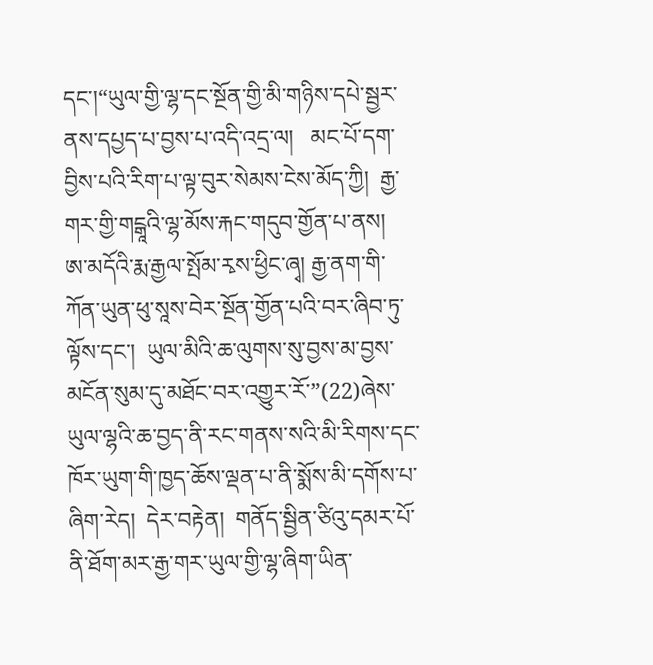དང་།“ཡུལ་གྱི་ལྷ་དང་སྔོན་གྱི་མི་གཉིས་དཔེ་སྦྱར་ནས་དཔྱད་པ་བྱས་པ་འདི་འདྲ་ལ།   མང་པོ་དག་བྱིས་པའི་རིག་པ་ལྟ་བུར་སེམས་ངེས་མོད་ཀྱི།  རྒྱ་གར་གྱི་གངྒཱའི་ལྷ་མོས་རྐང་གདུབ་གྱོན་པ་ནས།  ཨ་མདོའི་རྨ་རྒྱལ་སྤོམ་རྭས་ཕྱིང་ཞྭ། རྒྱ་ནག་གི་ཀོན་ཡུན་ཕུ་སཱས་བེར་སྔོན་གྱོན་པའི་བར་ཞིབ་ཏུ་ལྟོས་དང་།  ཡུལ་མིའི་ཆ་ལུགས་སུ་བྱས་མ་བྱས་མངོན་སུམ་དུ་མཐོང་བར་འགྱུར་རོ་”(22)ཞེས་ཡུལ་ལྷའི་ཆ་བྱད་ནི་རང་གནས་སའི་མི་རིགས་དང་ཁོར་ཡུག་གི་ཁྱད་ཆོས་ལྡན་པ་ནི་སྨོས་མི་དགོས་པ་ཞིག་རེད།  དེར་བརྟེན།  གནོད་སྦྱིན་ཙིའུ་དམར་པོ་ནི་ཐོག་མར་རྒྱ་གར་ཡུལ་གྱི་ལྷ་ཞིག་ཡིན་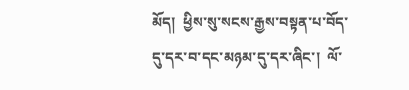མོད།  ཕྱིས་སུ་སངས་རྒྱས་བསྟན་པ་བོད་དུ་དར་བ་དང་མཉམ་དུ་དར་ཞིང་།  ལོ་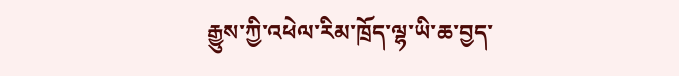རྒྱུས་ཀྱི་འཕེལ་རིམ་ཁྲོད་ལྷ་ཡི་ཆ་བྱད་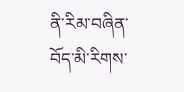ནི་རིམ་བཞིན་བོད་མི་རིགས་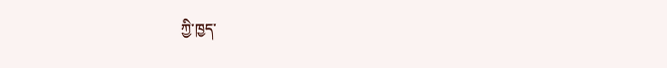ཀྱི་ཁྱད་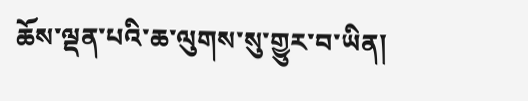ཆོས་ལྡན་པའི་ཆ་ལུགས་སུ་གྱུར་བ་ཡིན།